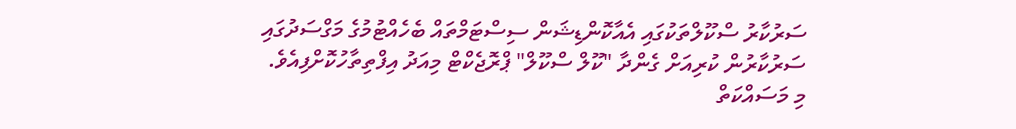ސަރުކާރު ސްކޫލްތަކުގައި އެއާކޮންޑިޝަން ސިސްޓަމްތައް ބެހެއްޓުމުގެ މަގްސަދުގައި ސަރުކާރުން ކުރިއަށް ގެންދާ "ކޫލް ސްކޫލް" ޕްރޮޖެކްޓް މިއަދު އިފްތިތާހުކޮށްފިއެވެ.
މި މަސައްކަތް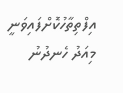އިފްތިތާހުކޮށްފައިވަނީ މިއަދު ހެނދުނު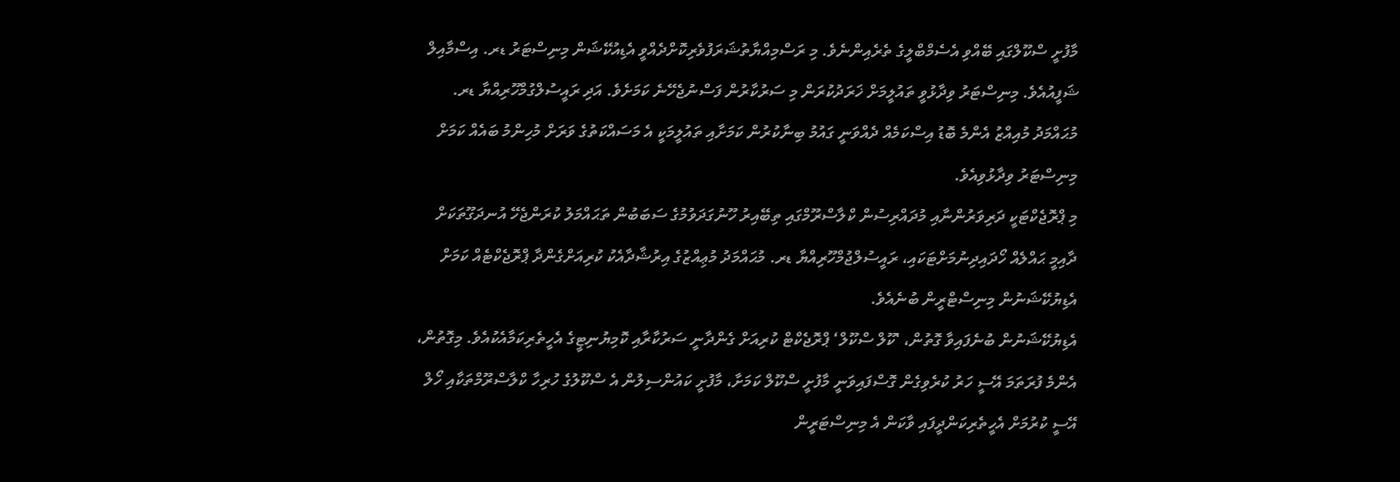މާފުށީ ސްކޫލްގައި ބޭއްވި އެސެމްބްލީގެ ތެރެއިންނެވެ. މި ރަސްމިއްޔާތުޝަރަފުވެރިކޮށްދެއްވީ އެޑިއުކޭޝަން މިނިސްޓަރު ޑރ. އިސްމާއިލް ޝަފީއުއެވެ. މިނިސްޓަރު ވިދާޅުވީ ތައުލީމަށް ޚަރަދުކުރަން މި ސަރުކާރުން ފަސްނުޖެހޭނެ ކަމަށެވެ. އަދި ރައީސުލްގުމްހޫރިއްޔާ ޑރ. މުޙައްމަދު މުއިއްޒު އެންމެ ބޮޑު އިސްކަމެއް ދެއްވަނީ ގައުމު ބިނާކުރުން ކަމަށާއި ތައުލީމަކީ އެ މަސައްކަތުގެ ވަރަށް މުހިންމު ބައެއް ކަމަށް މިނިސްޓަރު ވިދާޅުވިއެވެ.
މި ޕްރޮޖެކްޓަކީ ދަރިވަރުންނާއި މުދައްރިސުން ކްލާސްރޫމްގައި ތިބޭއިރު ހޫނުގަދަވުމުގެ ސަބަބުން ތަޙައްމަލު ކުރަންޖެހޭ އުނދަގޫތަކަށް ދާއިމީ ޙައްލެއް ހޯދައިދިނުމަށްޓަކައި، ރައީސުލްޖުމްހޫރިއްޔާ ޑރ. މުޙައްމަދު މުޢިއްޒުގެ އިރުޝާދާއެކު ކުރިއަށްގެންދާ ޕްރޮޖެކްޓެއް ކަމަށް އެޑިޔުކޭޝަނުން މިނިސްޓްރީން ބުނެއެވެ.
އެޑިޔުކޭޝަނުން ބުނެފައިވާ ގޮތުން، 'ކޫލް ސްކޫލް‘ ޕްރޮޖެކްޓް ކުރިއަށް ގެންދާނީ ސަރުކާރާއި ކޮމިޔުނިޓީގެ އެހީތެރިކަމާއެކުއެވެ. މިގޮތުން، އެންމެ ފުރަތަމަ އޭސީ ހަރު ކުރެވިގެން ގޮސްފައިވަނީ މާފުށީ ސްކޫލް ކަމަށާ، މާފުށީ ކައުންސިލުން އެ ސްކޫލުގެ ހުރިހާ ކްލާސްރޫމްތަކާއި ހޯލް އޭސީ ކުރުމަށް އެހީތެރިކަންދީފައި ވާކަން އެ މިނިސްޓަރީން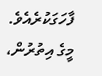ފާހަގަކުރެއެވެ.
މީގެ އިތުރުން،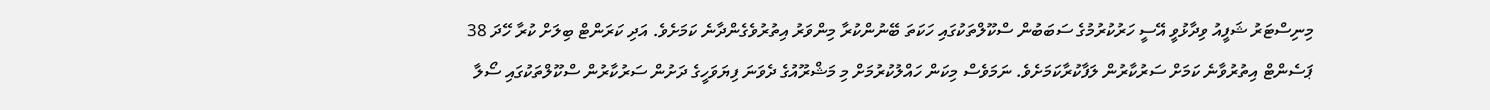މިނިސްޓަރު ޝަފީއު ވިދާޅުވީ އޭސީ ހަރުކުރުމުގެ ސަބަބުން ސްކޫލްތަކުގައި ހަކަތަ ބޭނުންކުރާ މިންވަރު އިތުރުވެގެންދާނެ ކަމަށެވެ. އަދި ކަރަންޓް ބިލަށް ކުރާ ހޭދަ 38 ޕަސެންޓް އިތުރުވާނެ ކަމަށް ސަރުކާރުން ލަފާކުރާކަމަށެވެ. ނަމަވެސް މިކަން ހައްލުކުރުމަށް މި މަޝްރޫއުގެ ދެވަނަ ފިޔަވަހީގެ ދަށުން ސަރުކާރުން ސްކޫލްތަކުގައި ސޯލާ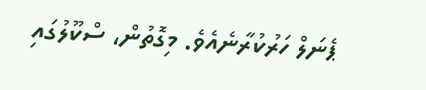ޕެނަލް ހަރުކުރާނެއެވެ. މިގޮތުން، ސްކޫލުގައި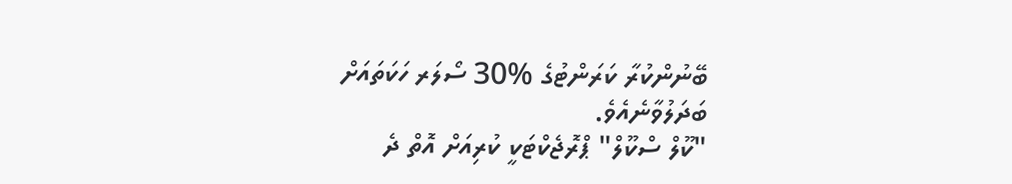ބޭނުންކުރާ ކަރަންޓުގެ %30 ސޯލަރ ހަކަތައަށް ބަދަލުވާނެއެވެ.
"ކޫލް ސްކޫލް" ޕްރޮޖެކްޓަކީ ކުރިއަށް އޮތް ދެ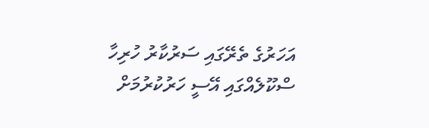އަހަރުގެ ތެރޭގައި ސަރުކާރު ހުރިހާ ސްކޫލެއްގައި އޭސީ ހަރުކުރުމަށް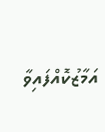އަމާޒުކޮއްފައިވާ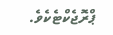ޕްރޮޖެކްޓެކެވެ.